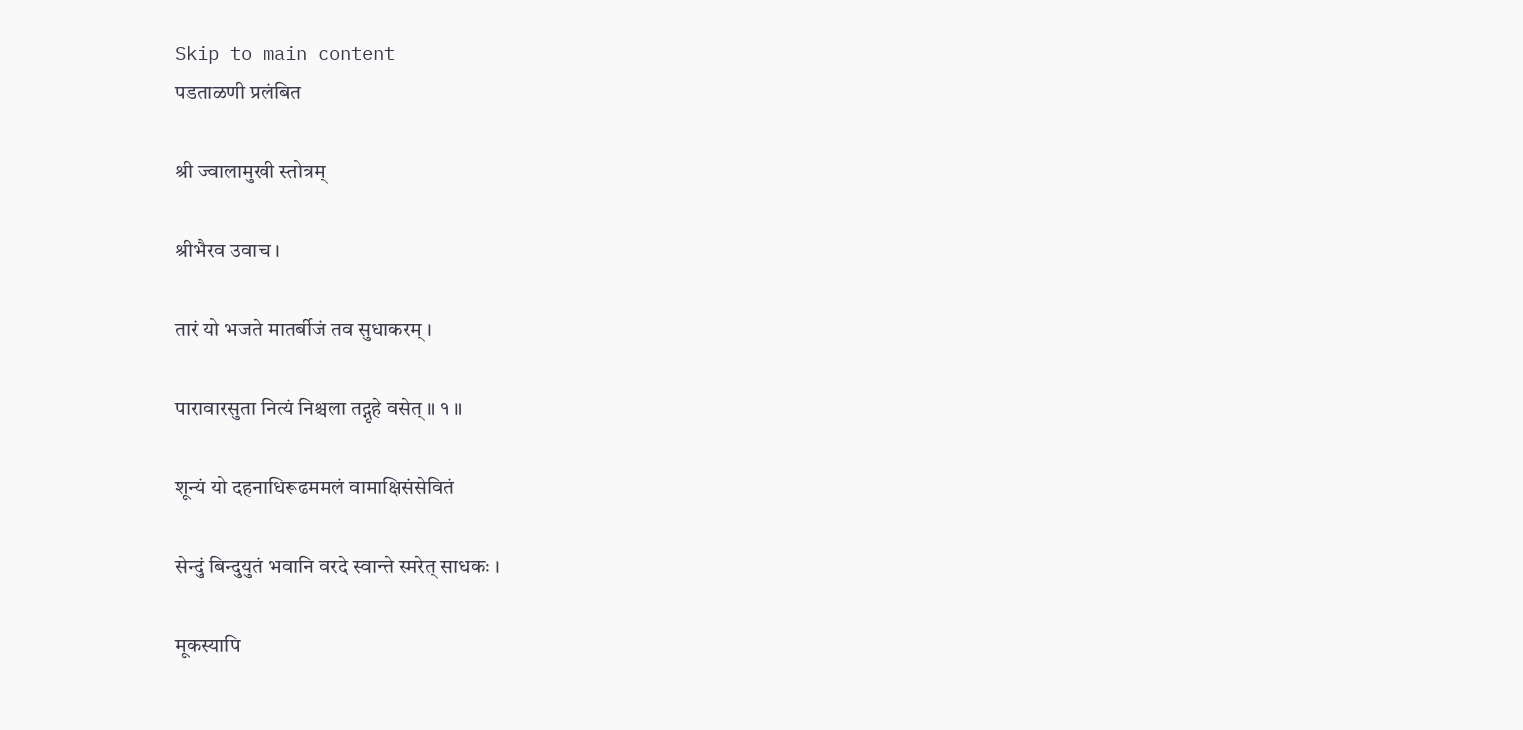Skip to main content
पडताळणी प्रलंबित

श्री ज्वालामुखी स्तोत्रम्

श्रीभैरव उवाच ।

तारं यो भजते मातर्बीजं तव सुधाकरम् ।

पारावारसुता नित्यं निश्चला तद्गृहे वसेत् ॥ १ ॥

शून्यं यो दहनाधिरूढममलं वामाक्षिसंसेवितं

सेन्दुं बिन्दुयुतं भवानि वरदे स्वान्ते स्मरेत् साधकः ।

मूकस्यापि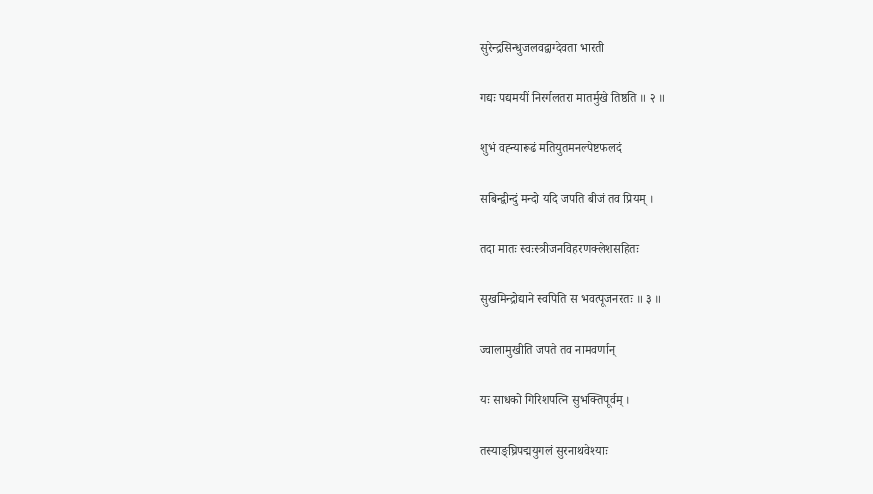सुरेन्द्रसिन्धुजलवद्वाग्देवता भारती

गद्यः पद्यमयीं निरर्गलतरा मातर्मुखे तिष्ठति ॥ २ ॥

शुभं वह्न्यारूढं मतियुतमनल्पेष्टफलदं

सबिन्द्वीन्दुं मन्दो यदि जपति बीजं तव प्रियम् ।

तदा मातः स्वःस्त्रीजनविहरणक्लेशसहितः

सुखमिन्द्रोद्याने स्वपिति स भवत्पूजनरतः ॥ ३ ॥

ज्वालामुखीति जपते तव नामवर्णान्

यः साधको गिरिशपत्नि सुभक्तिपूर्वम् ।

तस्याङ्घ्रिपद्मयुगलं सुरनाथवेश्याः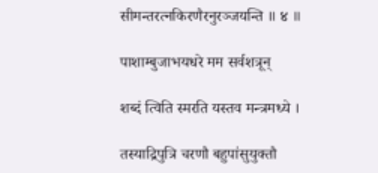सीमन्तरत्नकिरणैरनुरञ्जयन्ति ॥ ४ ॥

पाशाम्बुजाभयधरे मम सर्वशत्रून्

शब्दं त्विति स्मरति यस्तव मन्त्रमध्ये ।

तस्याद्रिपुत्रि चरणौ बहुपांसुयुक्तौ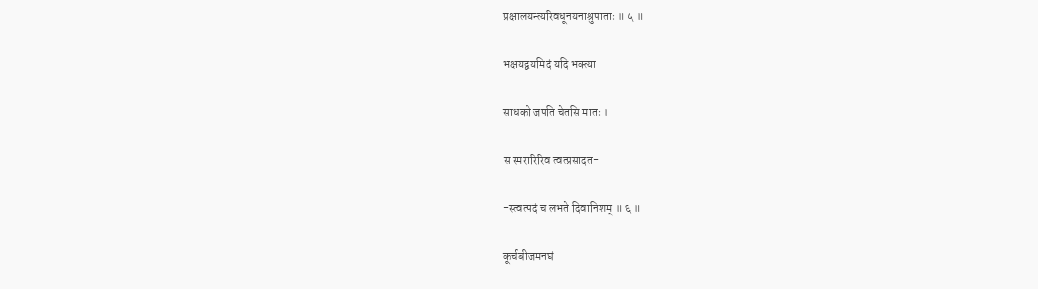प्रक्षालयन्त्यरिवधूनयनाश्रुपाताः ॥ ५ ॥

भक्षयद्वयमिदं यदि भक्त्या

साधको जपति चेतसि मातः ।

स स्मरारिरिव त्वत्प्रसादत-

-स्त्वत्पदं च लभते दिवानिशम् ॥ ६ ॥

कूर्चबीजमनघं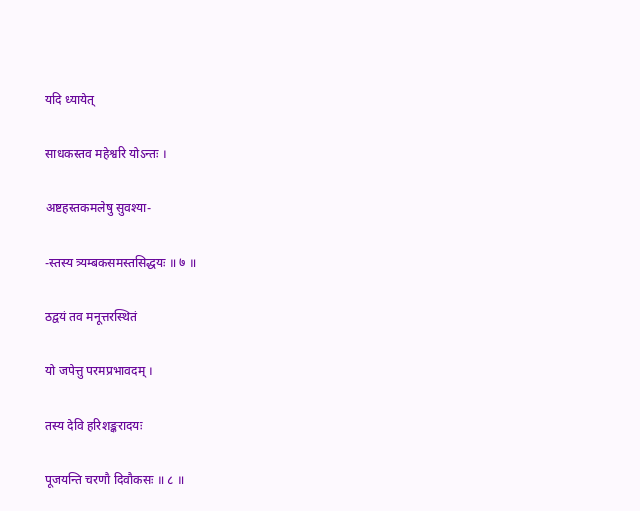यदि ध्यायेत्

साधकस्तव महेश्वरि योऽन्तः ।

अष्टहस्तकमलेषु सुवश्या-

-स्तस्य त्र्यम्बकसमस्तसिद्धयः ॥ ७ ॥

ठद्वयं तव मनूत्तरस्थितं

यो जपेत्तु परमप्रभावदम् ।

तस्य देवि हरिशङ्करादयः

पूजयन्ति चरणौ दिवौकसः ॥ ८ ॥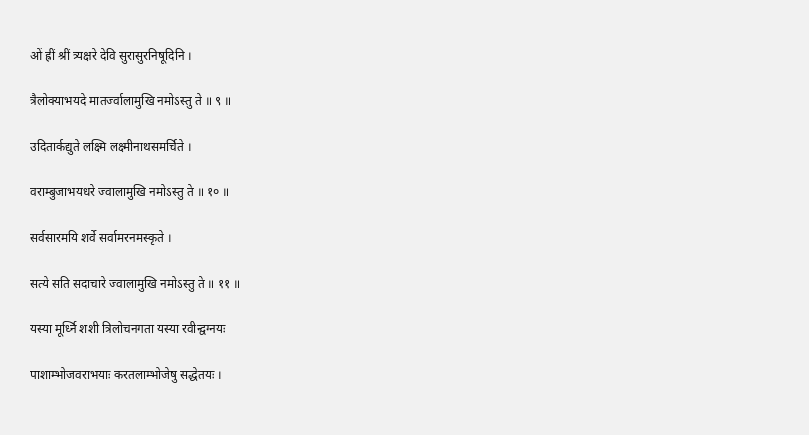ओं ह्रीं श्रीं त्र्यक्षरे देवि सुरासुरनिषूदिनि ।

त्रैलोक्याभयदे मातर्ज्वालामुखि नमोऽस्तु ते ॥ ९ ॥

उदितार्कद्युते लक्ष्मि लक्ष्मीनाथसमर्चिते ।

वराम्बुजाभयधरे ज्वालामुखि नमोऽस्तु ते ॥ १० ॥

सर्वसारमयि शर्वे सर्वामरनमस्कृते ।

सत्ये सति सदाचारे ज्वालामुखि नमोऽस्तु ते ॥ ११ ॥

यस्या मूर्ध्नि शशी त्रिलोचनगता यस्या रवीन्द्वग्नयः

पाशाम्भोजवराभयाः करतलाम्भोजेषु सद्धेतयः ।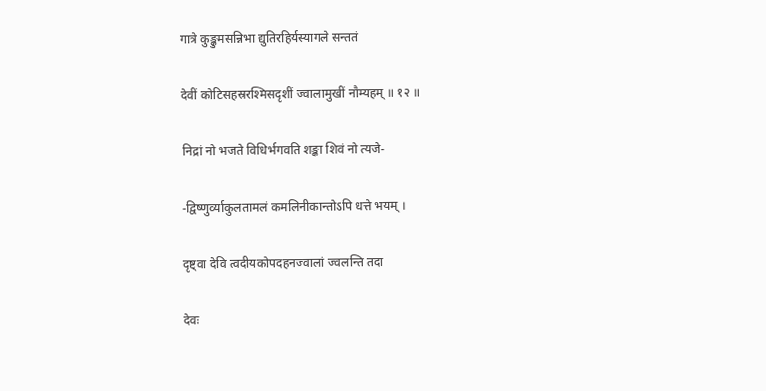गात्रे कुङ्कुमसन्निभा द्युतिरहिर्यस्यागले सन्ततं

देवीं कोटिसहस्ररश्मिसदृशीं ज्वालामुखीं नौम्यहम् ॥ १२ ॥

निद्रां नो भजते विधिर्भगवति शङ्का शिवं नो त्यजे-

-द्विष्णुर्व्याकुलतामलं कमलिनीकान्तोऽपि धत्ते भयम् ।

दृष्ट्वा देवि त्वदीयकोपदहनज्वालां ज्वलन्ति तदा

देवः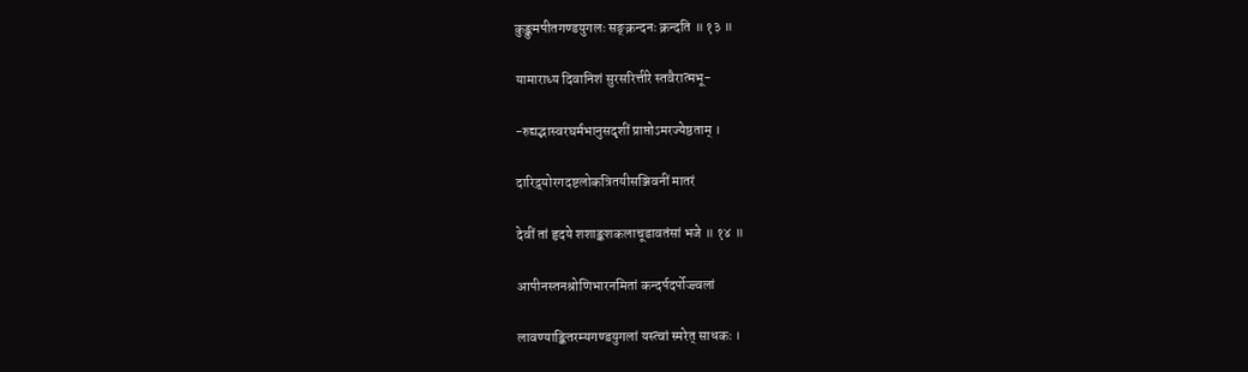कुङ्कुमपीतगण्डयुगलः सङ्क्रन्दनः क्रन्दति ॥ १३ ॥

यामाराध्य दिवानिशं सुरसरित्तीरे स्तवैरात्मभू-

-रुद्यद्भास्वरघर्मभानुसदृशीं प्राप्तोऽमरज्येष्ठताम् ।

दारिद्र्योरगदष्टलोकत्रितयीसञ्जिवनीं मातरं

देवीं तां हृदये शशाङ्कशकलाचूडावतंसां भजे ॥ १४ ॥

आपीनस्तनश्रोणिभारनमितां कन्दर्पदर्पोज्ज्वलां

लावण्याङ्कितरम्यगण्डयुगलां यस्त्वां स्मरेत् साधकः ।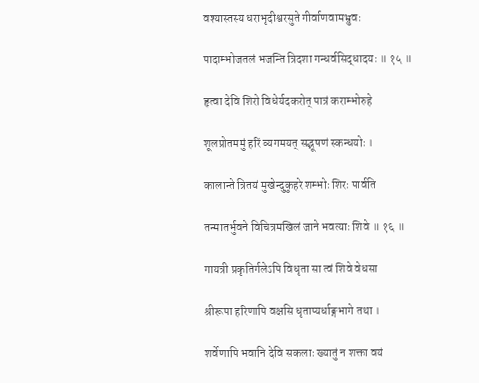वश्यास्तस्य धराभृदीश्वरसुते गीर्वाणवामभ्रुवः

पादाम्भोजतलं भजन्ति त्रिदशा गन्धर्वसिद्धादयः ॥ १५ ॥

हृत्वा देवि शिरो विधेर्यदकरोत् पात्रं कराम्भोरुहे

शूलप्रोतममुं हरिं व्यगमयत् सद्भूषणं स्कन्धयोः ।

कालान्ते त्रितयं मुखेन्दुकुहरे शम्भोः शिरः पार्वति

तन्मातर्भुवने विचित्रमखिलं जाने भवत्याः शिवे ॥ १६ ॥

गायत्री प्रकृतिर्गलेऽपि विधृता सा त्वं शिवे वेधसा

श्रीरूपा हरिणापि वक्षसि धृताप्यर्धाङ्गभागे तथा ।

शर्वेणापि भवानि देवि सकलाः ख्यातुं न शक्ता वयं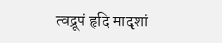त्वद्रूपं हृदि मादृशां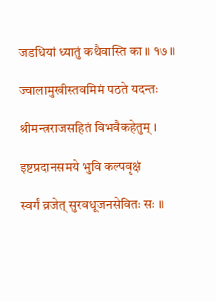जडधियां ध्यातुं कथैवास्ति का ॥ १७ ॥

ज्वालामुखीस्तवमिमं पठते यदन्तः

श्रीमन्त्रराजसहितं विभवैकहेतुम् ।

इष्टप्रदानसमये भुवि कल्पवृक्षं

स्वर्गं व्रजेत् सुरवधूजनसेवितः सः ॥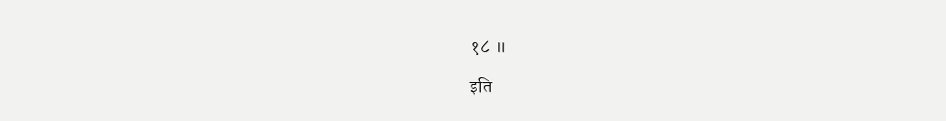१८ ॥

इति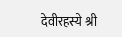देवीरहस्ये श्री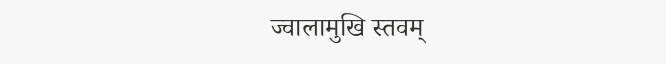ज्वालामुखि स्तवम्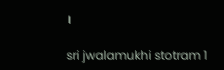।

sri jwalamukhi stotram 1